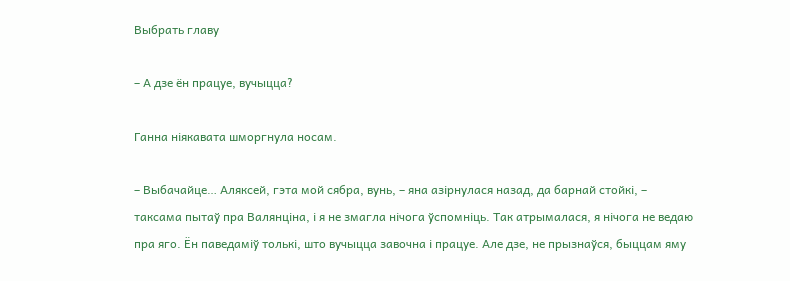Выбрать главу

– А дзе ён працуе, вучыцца?

Ганна ніякавата шморгнула носам.

– Выбачайце… Аляксей, гэта мой сябра, вунь, – яна азірнулася назад, да барнай стойкі, – таксама пытаў пра Валянціна, і я не змагла нічога ўспомніць. Так атрымалася, я нічога не ведаю пра яго. Ён паведаміў толькі, што вучыцца завочна і працуе. Але дзе, не прызнаўся, быццам яму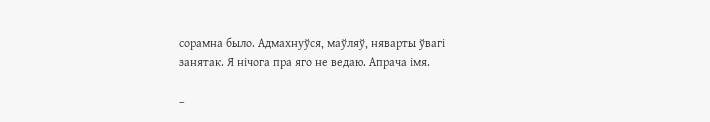сорамна было. Адмахнуўся, маўляў, няварты ўвагі занятак. Я нічога пра яго не ведаю. Апрача імя.

–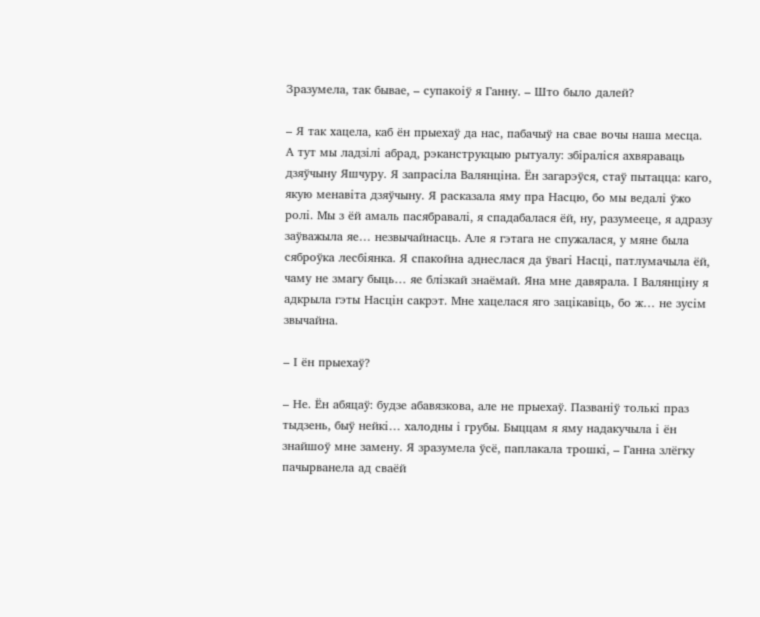Зразумела, так бывае, – супакоіў я Ганну. – Што было далей?

– Я так хацела, каб ён прыехаў да нас, пабачыў на свае вочы наша месца. А тут мы ладзілі абрад, рэканструкцыю рытуалу: збіраліся ахвяраваць дзяўчыну Яшчуру. Я запрасіла Валянціна. Ён загарэўся, стаў пытацца: каго, якую менавіта дзяўчыну. Я расказала яму пра Насцю, бо мы ведалі ўжо ролі. Мы з ёй амаль пасябравалі, я спадабалася ёй, ну, разумееце, я адразу заўважыла яе… незвычайнасць. Але я гэтага не спужалася, у мяне была сяброўка лесбіянка. Я спакойна аднеслася да ўвагі Насці, патлумачыла ёй, чаму не змагу быць… яе блізкай знаёмай. Яна мне давярала. І Валянціну я адкрыла гэты Насцін сакрэт. Мне хацелася яго зацікавіць, бо ж… не зусім звычайна.

– І ён прыехаў?

– Не. Ён абяцаў: будзе абавязкова, але не прыехаў. Пазваніў толькі праз тыдзень, быў нейкі… халодны і грубы. Быццам я яму надакучыла і ён знайшоў мне замену. Я зразумела ўсё, паплакала трошкі, – Ганна злёгку пачырванела ад сваёй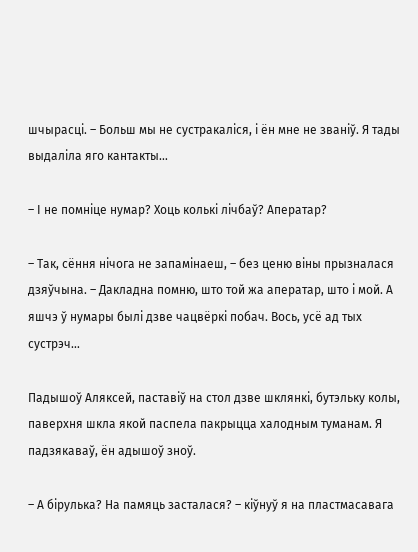шчырасці. – Больш мы не сустракаліся, і ён мне не званіў. Я тады выдаліла яго кантакты…

– І не помніце нумар? Хоць колькі лічбаў? Аператар?

– Так, сёння нічога не запамінаеш, – без ценю віны прызналася дзяўчына. – Дакладна помню, што той жа аператар, што і мой. А яшчэ ў нумары былі дзве чацвёркі побач. Вось, усё ад тых сустрэч…

Падышоў Аляксей, паставіў на стол дзве шклянкі, бутэльку колы, паверхня шкла якой паспела пакрыцца халодным туманам. Я падзякаваў, ён адышоў зноў.

– А бірулька? На памяць засталася? – кіўнуў я на пластмасавага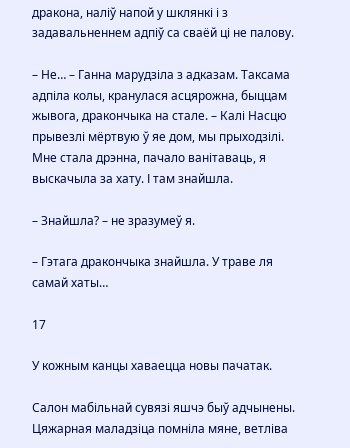дракона, наліў напой у шклянкі і з задавальненнем адпіў са сваёй ці не палову.

– Не… – Ганна марудзіла з адказам. Таксама адпіла колы, кранулася асцярожна, быццам жывога, дракончыка на стале. – Калі Насцю прывезлі мёртвую ў яе дом, мы прыходзілі. Мне стала дрэнна, пачало ванітаваць, я выскачыла за хату. І там знайшла.

– Знайшла? – не зразумеў я.

– Гэтага дракончыка знайшла. У траве ля самай хаты…

17

У кожным канцы хаваецца новы пачатак.

Салон мабільнай сувязі яшчэ быў адчынены. Цяжарная маладзіца помніла мяне, ветліва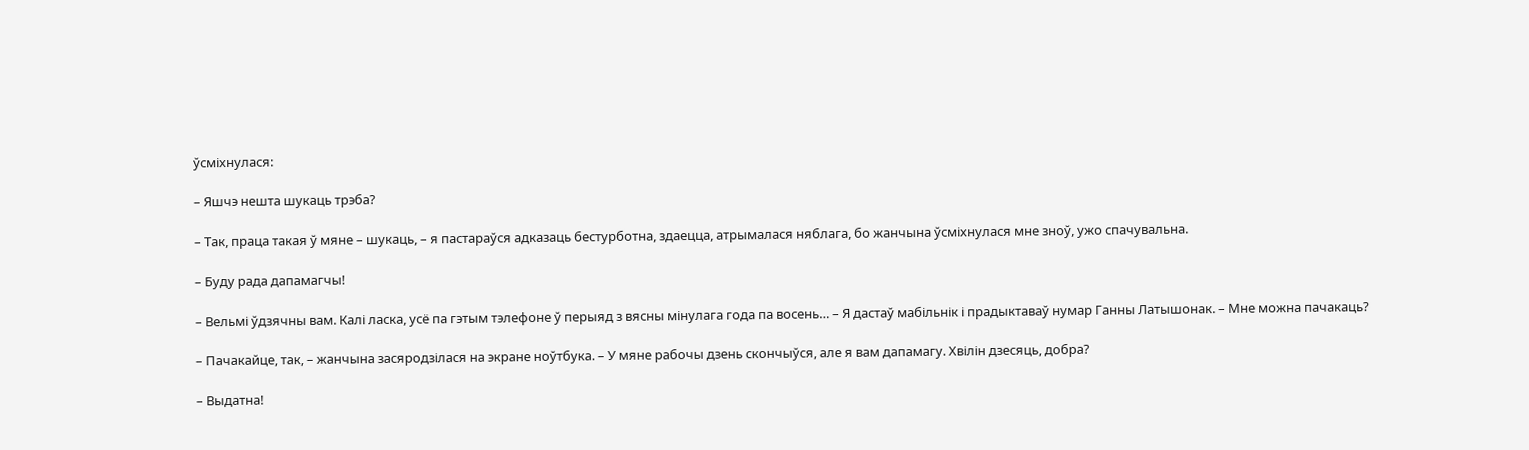ўсміхнулася:

– Яшчэ нешта шукаць трэба?

– Так, праца такая ў мяне – шукаць, – я пастараўся адказаць бестурботна, здаецца, атрымалася няблага, бо жанчына ўсміхнулася мне зноў, ужо спачувальна.

– Буду рада дапамагчы!

– Вельмі ўдзячны вам. Калі ласка, усё па гэтым тэлефоне ў перыяд з вясны мінулага года па восень… – Я дастаў мабільнік і прадыктаваў нумар Ганны Латышонак. – Мне можна пачакаць?

– Пачакайце, так, – жанчына засяродзілася на экране ноўтбука. – У мяне рабочы дзень скончыўся, але я вам дапамагу. Хвілін дзесяць, добра?

– Выдатна!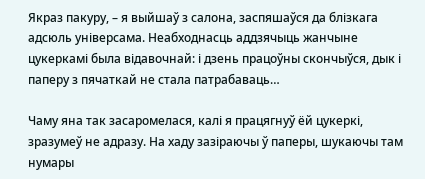Якраз пакуру, – я выйшаў з салона, заспяшаўся да блізкага адсюль універсама. Неабходнасць аддзячыць жанчыне цукеркамі была відавочнай: і дзень працоўны скончыўся, дык і паперу з пячаткай не стала патрабаваць…

Чаму яна так засаромелася, калі я працягнуў ёй цукеркі, зразумеў не адразу. На хаду зазіраючы ў паперы, шукаючы там нумары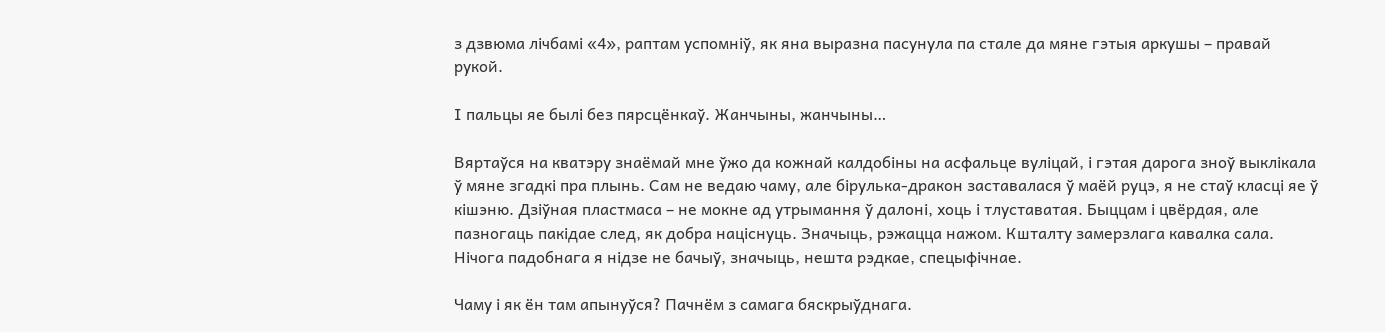з дзвюма лічбамі «4», раптам успомніў, як яна выразна пасунула па стале да мяне гэтыя аркушы – правай рукой.

І пальцы яе былі без пярсцёнкаў. Жанчыны, жанчыны…

Вяртаўся на кватэру знаёмай мне ўжо да кожнай калдобіны на асфальце вуліцай, і гэтая дарога зноў выклікала ў мяне згадкі пра плынь. Сам не ведаю чаму, але бірулька-дракон заставалася ў маёй руцэ, я не стаў класці яе ў кішэню. Дзіўная пластмаса – не мокне ад утрымання ў далоні, хоць і тлуставатая. Быццам і цвёрдая, але пазногаць пакідае след, як добра націснуць. Значыць, рэжацца нажом. Кшталту замерзлага кавалка сала. Нічога падобнага я нідзе не бачыў, значыць, нешта рэдкае, спецыфічнае.

Чаму і як ён там апынуўся? Пачнём з самага бяскрыўднага.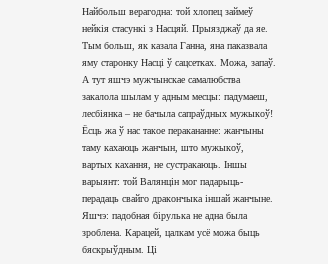Найбольш верагодна: той хлопец займеў нейкія стасункі з Насцяй. Прыязджаў да яе. Тым больш, як казала Ганна, яна паказвала яму старонку Насці ў сацсетках. Можа, запаў. А тут яшчэ мужчынскае самалюбства закалола шылам у адным месцы: падумаеш, лесбіянка – не бачыла сапраўдных мужыкоў! Ёсць жа ў нас такое перакананне: жанчыны таму кахаюць жанчын, што мужыкоў, вартых кахання, не сустракаюць. Іншы варыянт: той Валянцін мог падарыць-перадаць свайго дракончыка іншай жанчыне. Яшчэ: падобная бірулька не адна была зроблена. Карацей, цалкам усё можа быць бяскрыўдным. Ці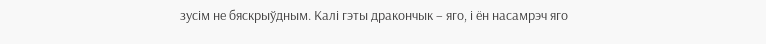зусім не бяскрыўдным. Калі гэты дракончык – яго, і ён насамрэч яго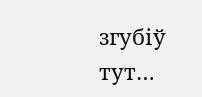згубіў тут…